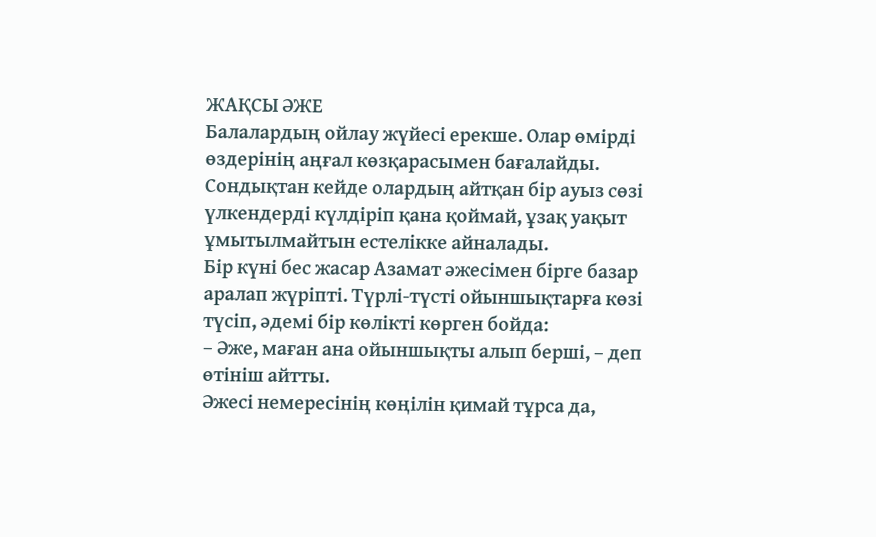ЖАҚСЫ ӘЖЕ
Балалардың ойлау жүйесі ерекше. Олар өмірді өздерінің аңғал көзқарасымен бағалайды. Сондықтан кейде олардың айтқан бір ауыз сөзі үлкендерді күлдіріп қана қоймай, ұзақ уақыт ұмытылмайтын естелікке айналады.
Бір күні бес жасар Азамат әжесімен бірге базар аралап жүріпті. Түрлі-түсті ойыншықтарға көзі түсіп, әдемі бір көлікті көрген бойда:
– Әже, маған ана ойыншықты алып берші, – деп өтініш айтты.
Әжесі немересінің көңілін қимай тұрса да,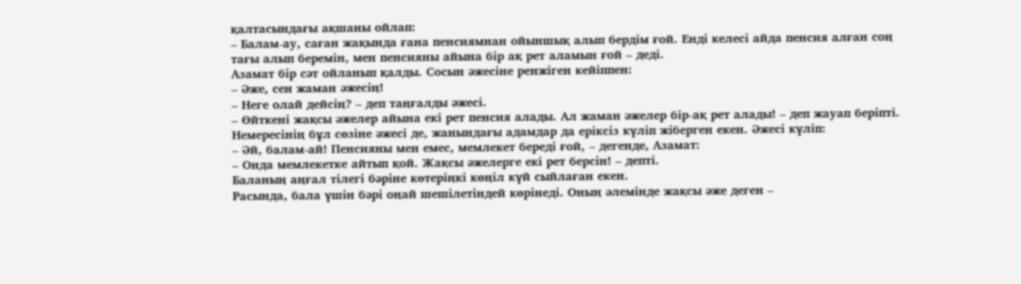қалтасындағы ақшаны ойлап:
– Балам-ау, саған жақында ғана пенсиямнан ойыншық алып бердім ғой. Енді келесі айда пенсия алған соң тағы алып беремін, мен пенсияны айына бір ақ рет аламын ғой – деді.
Азамат бір сәт ойланып қалды. Сосын әжесіне ренжіген кейіппен:
– Әже, сен жаман әжесің!
– Неге олай дейсің? – деп таңғалды әжесі.
– Өйткені жақсы әжелер айына екі рет пенсия алады. Ал жаман әжелер бір-ақ рет алады! – деп жауап беріпті.
Немересінің бұл сөзіне әжесі де, жанындағы адамдар да еріксіз күліп жіберген екен. Әжесі күліп:
– Әй, балам-ай! Пенсияны мен емес, мемлекет береді ғой, – дегенде, Азамат:
– Онда мемлекетке айтып қой. Жақсы әжелерге екі рет берсін! – депті.
Баланың аңғал тілегі бәріне көтеріңкі көңіл күй сыйлаған екен.
Расында, бала үшін бәрі оңай шешілетіндей көрінеді. Оның әлемінде жақсы әже деген –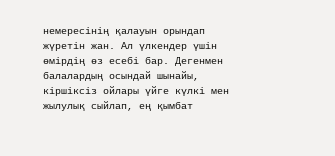немересінің қалауын орындап жүретін жан. Ал үлкендер үшін өмірдің өз есебі бар. Дегенмен балалардың осындай шынайы, кіршіксіз ойлары үйге күлкі мен жылулық сыйлап, ең қымбат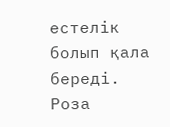естелік болып қала береді.
Роза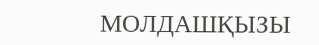МОЛДАШҚЫЗЫ